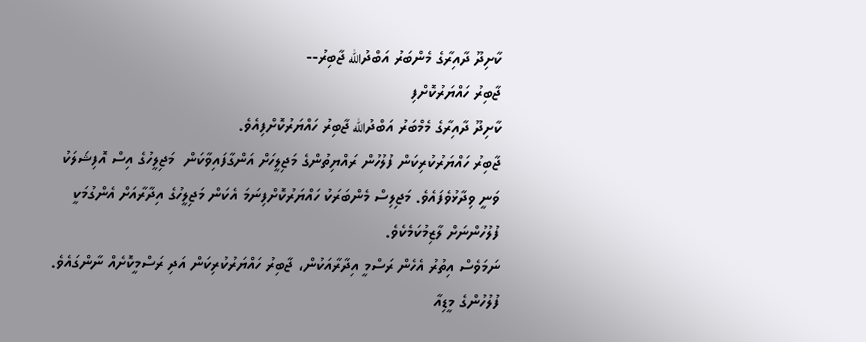ކާށިދޫ ދާއިރާގެ މެންބަރު އަބްދުالله ޖާބިރު--
ޖާބިރު ހައްޔަރުކޮށްފި
ކާށިދޫ ދާއިރާގެ މެމްބަރު އަބްދުالله ޖާބިރު ހައްޔަރުކޮށްފިއެވެ.
ޖާބިރު ހައްޔަރުކުރިކަން ފުލުހުން ރައްޔިތުންގެ މަޖިލީހަށް އަންގާފައިވާކަން  މަޖިލީހުގެ އިސް އޮފިޝަލަކު ވަނީ ވިދާޅުވެފައެވެ. މަޖިލިސް މެންބަރަކު ހައްޔަރުކޮށްފިނަމަ އެކަން މަޖިލީހުގެ އިދާރާއަށް އެންގުމަކީ ފުލުހުންނަށް ލާޒިމުކަމެކެވެ.
ނަމަވެސް އިތުރު އެހެން ރަސްމީ އިދާރާއަކުން، ޖާބިރު ހައްޔަރުކުރިކަން އަދި ރަސްމީކޮށެއް ނާންގައެވެ.
ފުލުހުންގެ މީޑިއާ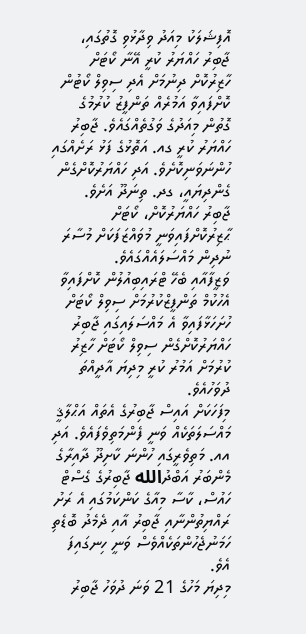އޮފިޝަލަކު މިއަދު ވިދާޅުވި ގޮތުގައި، ޖާބިރު ހައްޔަރު ކުރީ އޭނާ ކޯޓަށް ހާޒިރުކޮށް ދިނުމަށް އެދި ސިވިލް ކޯޓުން ކޮށްފައިވާ އަމުރެއް ތަންފީޒު ކުރުމުގެ ގޮތުން މިއަދުގެ ވަގުތެއްގައެވެ. ޖާބިރު ހައްޔަރު ކުރީ ގއ. އަތޮޅުގެ ފަޅު ރަށެއްގައި ހުންނަވަނިކޮށެވެ. އަދި ހައްޔަރުކޮށްގެން ގެންދިޔައީ، ގދ. ތިނަދޫ އަށެވެ.
ޖާބިރު ހައްޔަރުކޮށް، ކޯޓަށް ޙާޒިރުކޮށްފައިވަނީ މުވައްޒަފަކަށް މުސާރަ ނުދިން މައްސަލައެއްގައެވެ.
ވަޒީފާއާއި ބެހޭ ޓްރައިބިއުލުން ކޮށްފައިވާ އެހުކުމް ތަންފީޒްކުރުމަށް ސިވިލް ކޯޓަށް ހުށަހަޅާފައިވާ އެ މައްސަލައިގައި ޖާބިރު ހައްޔަރުކޮށްގެން ސިވިލް ކޯޓަށް ހާޒިރު ކުރުމަށް އަމުރު ކުރީ މިދިޔަ އާދީއްތަ ދުވަހުއެވެ.
މިފަހަކަށް އައިސް ޖާބިރުގެ އެތައް އަޙްލާޤީ މައްސަލަތަކެއް ވަނީ ފެންމަތިވެފައެވެ. އަދި އއ. މަތިވެރީގައި ހުންނަ ކާށިދޫ ދާއިރާގެ މެންބަރު އަބްދުالله ޖާބިރުގެ ގެސްޓް ހައުސް، ކާސާ މިއާގެ ކަންކަމުގައި އެ ރަށު ރައްޔިތުންނާއި ޖާބިރު އާއި ދެމެދު ބޮޑެތި ހަމަނުޖެހުންތަކެއްވެސް ވަނީ ހިނގައިފަ އެވެ.
މިދިޔަ މަހުގެ 21 ވަނަ ދުވަހު ޖާބިރު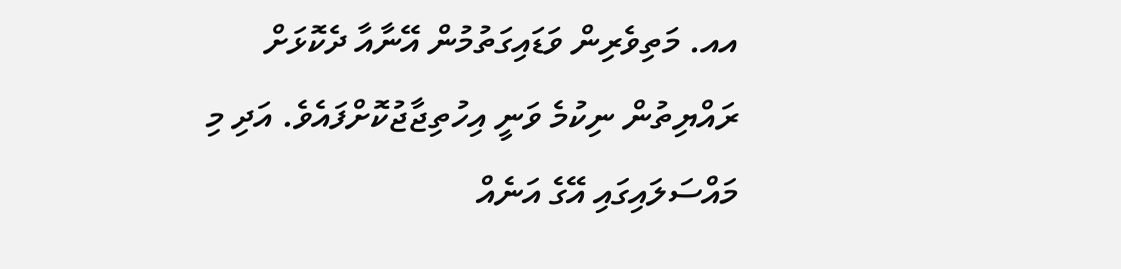އއ. މަތިވެރިން ވަޑައިގަތުމުން އޭނާއާ ދެކޮޅަށް ރައްޔިތުން ނިކުމެ ވަނީ އިހުތިޖާޖުކޮށްފައެވެ. އަދި މި މައްސަލައިގައި އޭގެ އަނެއް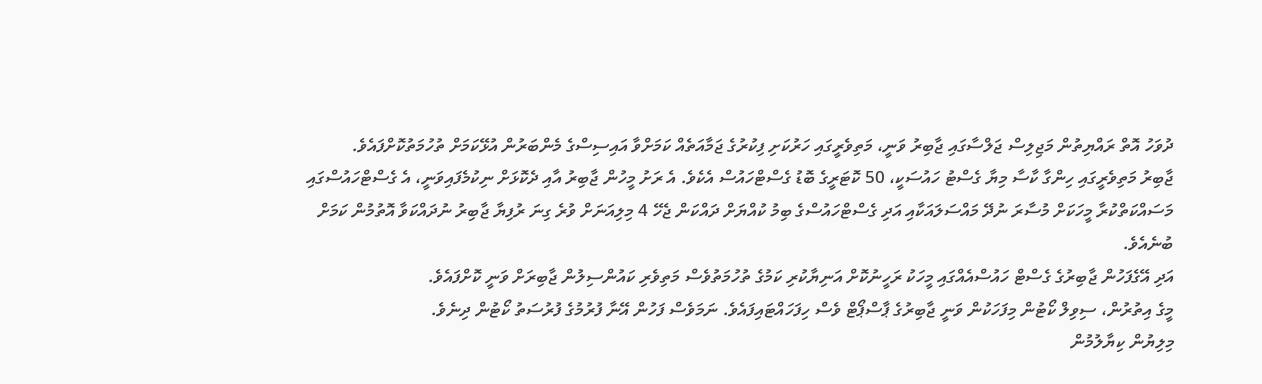ދުވަހު އޮތް ރައްޔިތުން މަޖިލިސް ޖަލްސާގައި ޖާބިރު ވަނީ، މަތިވެރީގައި ހަރުކަށި ފިކުރުގެ ޖަމާއަތެއް ކަމަށްވާ އައިސިސްގެ މެންބަރުން އުޅޭކަމަށް ތުހުމަތުކޮށްފައެވެ.
ޖާބިރު މަތިވެރީގައި ހިންގާ ކާސާ މިޔާ ގެސްޓު ހައުސަކީ، 50 ކޮޓަރީގެ ބޮޑު ގެސްޓްހައުސް އެކެވެ. އެ ރަށު މީހުން ޖާބިރު އާއި ދެކޮޅަށް ނިކުމެފައިވަނީ، އެ ގެސްޓްހައުސްގައި މަސައްކަތްކުރާ މީހަކަށް މުސާރަ ނުދޭ މައްސަލައަކާއި އަދި ގެސްޓްހައުސްގެ ބިމު ކުއްޔަށް ދައްކަން ޖެހޭ 4 މިލިއަނަށް ވުރެ ގިނަ ރުފިޔާ ޖާބިރު ނުދައްކަވާ އޮތުމުން ކަމަށް ބުނެއެވެ.
އަދި އޭގެފަހުން ޖާބިރުގެ ގެސްޓް ހައުސްއެއްގައި މީހަކު ރަހީނުކޮށް އަނިޔާކުރި ކަމުގެ ތުހުމަތުވެސް މަތިވެރި ކައުންސިލުން ޖާބިރަށް ވަނީ ކޮށްފައެވެ.
މީގެ އިތުރުން، ސިވިލް ކޯޓުން މިފަހަކުން ވަނީ ޖާބިރުގެ ޕާސްޕޯޓް ވެސް ހިފަހައްޓައިފައެވެ. ނަމަވެސް ފަހުން އޭނާ ފުރުމުގެ ފުރުސަތު ކޯޓުން ދިނެވެ.
މިލިޔުން ކިޔާލުމުން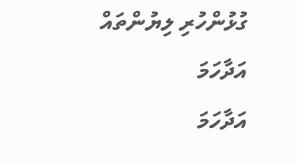ގުޅުންހުރި ލިޔުންތައް
އަދާހަމަ
އަދާހަމަ